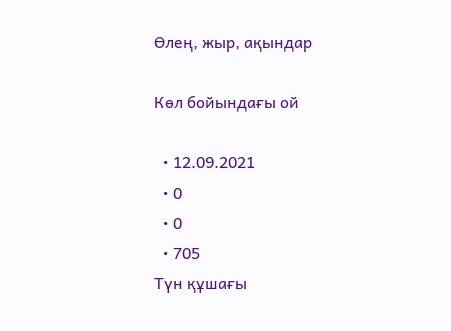Өлең, жыр, ақындар

Көл бойындағы ой

  • 12.09.2021
  • 0
  • 0
  • 705
Түн құшағы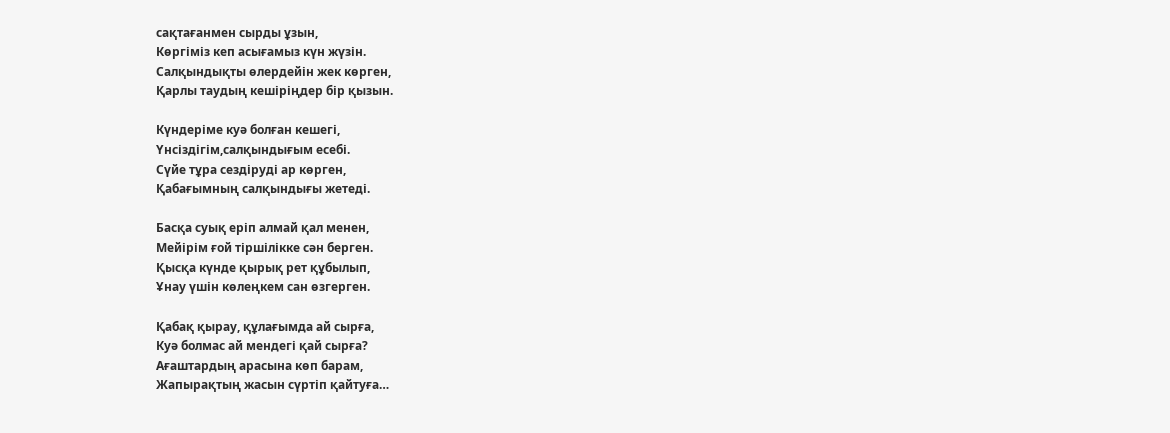сақтағанмен сырды ұзын,
Көргіміз кеп асығамыз күн жүзін.
Салқындықты өлердейін жек көрген,
Қарлы таудың кешіріңдер бір қызын.

Күндеріме куə болған кешегі,
Үнсіздігім,салқындығым есебі.
Сүйе тұра сездіруді ар көрген,
Қабағымның салқындығы жетеді.

Басқа суық еріп алмай қал менен,
Мейірім ғой тіршілікке сəн берген.
Қысқа күнде қырық рет құбылып,
Ұнау үшін көлеңкем сан өзгерген.

Қабақ қырау, құлағымда ай сырға,
Куə болмас ай мендегі қай сырға?
Ағаштардың арасына көп барам,
Жапырақтың жасын сүртіп қайтуға…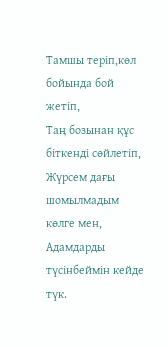Тамшы теріп,көл бойында бой жетіп,
Таң бозынан құс біткенді сөйлетіп,
Жүрсем дағы шомылмадым көлге мен,
Адамдарды түсінбеймін кейде түк.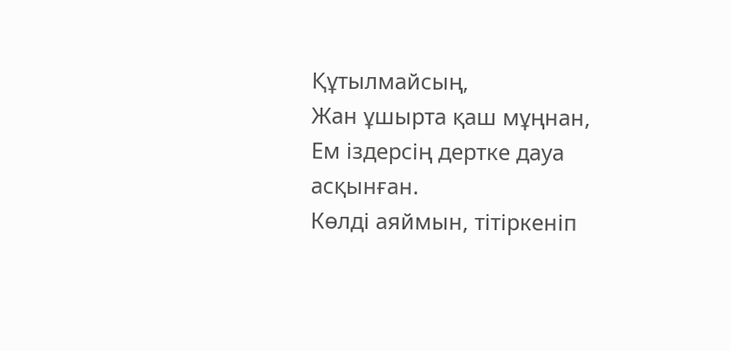Құтылмайсың,
Жан ұшырта қаш мұңнан,
Ем іздерсің дертке дауа асқынған.
Көлді аяймын, тітіркеніп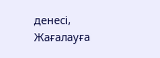денесі,
Жағалауға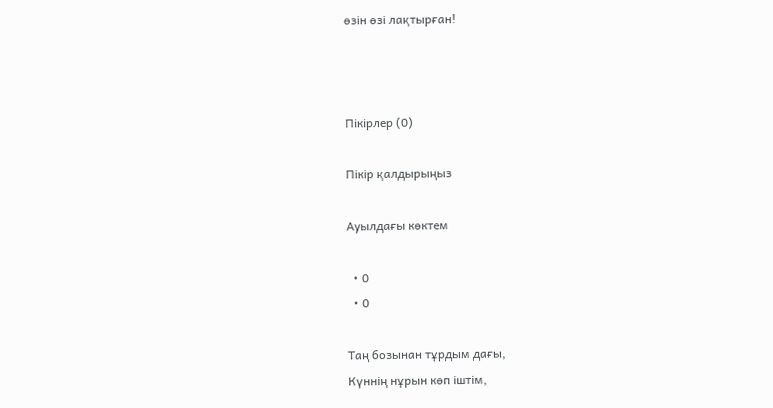өзін өзі лақтырған!



Пікірлер (0)

Пікір қалдырыңыз

Ауылдағы көктем

  • 0
  • 0

Таң бозынан тұрдым дағы,
Күннің нұрын көп іштім,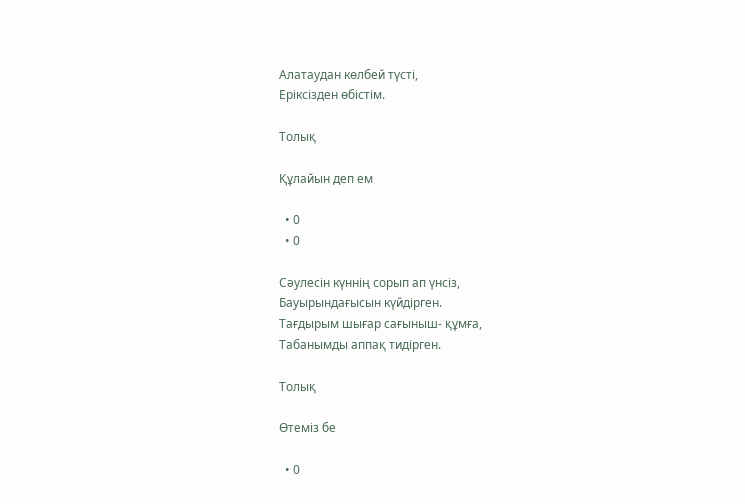Алатаудан көлбей түсті,
Еріксізден өбістім.

Толық

Құлайын деп ем

  • 0
  • 0

Сәулесін күннің сорып ап үнсіз,
Бауырындағысын күйдірген.
Тағдырым шығар сағыныш- құмға,
Табанымды аппақ тидірген.

Толық

Өтеміз бе

  • 0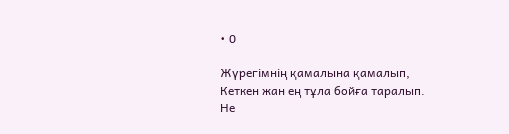• 0

Жүрегімнің қамалына қамалып,
Кеткен жан ең тұла бойға таралып.
Не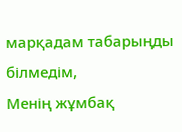марқадам табарыңды білмедім,
Менің жұмбақ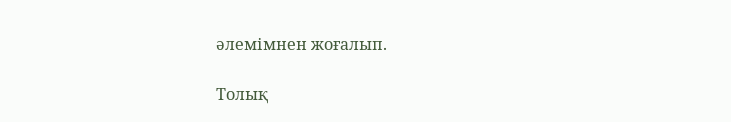әлемімнен жоғалып.

Толық